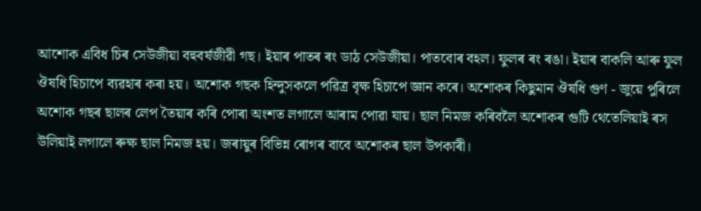আশোক এবিধ চিৰ সেউজীয়া বহুবৰ্ষজীৱী গছ। ইয়াৰ পাতৰ ৰং ডাঠ সেউজীয়া। পাতবোৰ বহল। ফুলৰ ৰং ৰঙা। ইয়াৰ বাকলি আৰু ফুল ঔষধি হিচাপে ব্যৱহাৰ কৰা হয়। অশোক গছক হিন্দুসকলে পৱিত্ৰ বৃক্ষ হিচাপে জ্ঞান কৰে। অশোকৰ কিছুমান ঔষধি গুণ - জুয়ে পুৰিলে অশোক গছৰ ছালৰ লেপ তৈয়াৰ কৰি পোৰা অংশত লগালে আৰাম পোৱা যায়। ছাল নিমজ কৰিবলৈ অশোকৰ গুটি থেতেলিয়াই ৰস উলিয়াই লগালে ৰুক্ষ ছাল নিমজ হয়। জৰায়ুৰ বিভিন্ন ৰোগৰ বাবে অশোকৰ ছাল উপকাৰী।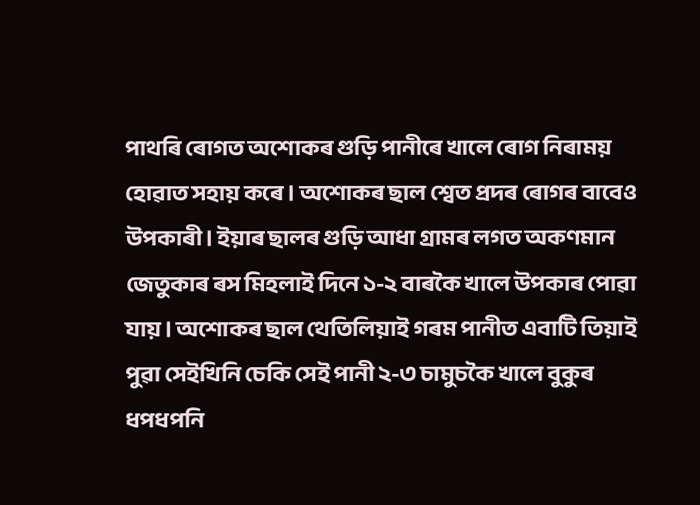পাথৰি ৰোগত অশোকৰ গুড়ি পানীৰে খালে ৰোগ নিৰাময় হোৱাত সহায় কৰে। অশোকৰ ছাল শ্বেত প্ৰদৰ ৰোগৰ বাবেও উপকাৰী। ইয়াৰ ছালৰ গুড়ি আধা গ্ৰামৰ লগত অকণমান জেতুকাৰ ৰস মিহলাই দিনে ১-২ বাৰকৈ খালে উপকাৰ পোৱা যায়। অশোকৰ ছাল থেতিলিয়াই গৰম পানীত এবাটি তিয়াই পুৱা সেইখিনি চেকি সেই পানী ২-৩ চামুচকৈ খালে বুকুৰ ধপধপনি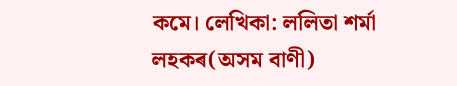কমে। লেখিকা: ললিতা শৰ্মা লহকৰ(অসম বাণী)